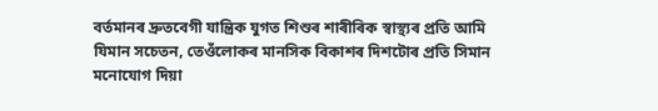বৰ্তমানৰ দ্ৰুতবেগী যান্ত্ৰিক যুগত শিশুৰ শাৰীৰিক স্বাস্থ্যৰ প্ৰতি আমি যিমান সচেতন, তেওঁলোকৰ মানসিক বিকাশৰ দিশটোৰ প্ৰতি সিমান মনোযোগ দিয়া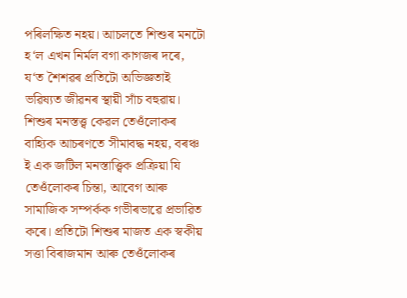পৰিলক্ষিত নহয়। আচলতে শিশুৰ মনটো হ‘ল এখন নিৰ্মল বগা কাগজৰ দৰে, য‘ত শৈশৱৰ প্ৰতিটো অভিজ্ঞতাই ভৱিষ্যত জীৱনৰ স্থায়ী সাঁচ বহুৱায়। শিশুৰ মনস্তত্ত্ব কেৱল তেওঁলোকৰ বাহ্যিক আচৰণতে সীমাবদ্ধ নহয়, বৰঞ্চ ই এক জটিল মনস্তাত্ত্বিক প্ৰক্ৰিয়া যি তেওঁলোকৰ চিন্তা, আবেগ আৰু সামাজিক সম্পৰ্কক গভীৰভাৱে প্ৰভাৱিত কৰে। প্ৰতিটো শিশুৰ মাজত এক স্বকীয় সত্তা বিৰাজমান আৰু তেওঁলোকৰ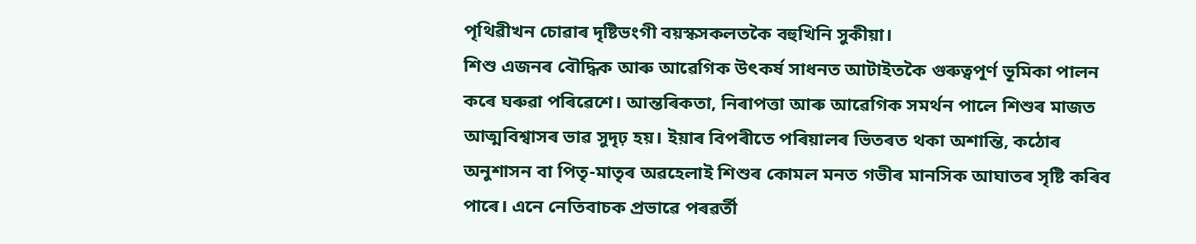পৃথিৱীখন চোৱাৰ দৃষ্টিভংগী বয়স্কসকলতকৈ বহুখিনি সুকীয়া।
শিশু এজনৰ বৌদ্ধিক আৰু আৱেগিক উৎকৰ্ষ সাধনত আটাইতকৈ গুৰুত্বপূৰ্ণ ভূমিকা পালন কৰে ঘৰুৱা পৰিৱেশে। আন্তৰিকতা, নিৰাপত্তা আৰু আৱেগিক সমৰ্থন পালে শিশুৰ মাজত আত্মবিশ্বাসৰ ভাৱ সুদৃঢ় হয়। ইয়াৰ বিপৰীতে পৰিয়ালৰ ভিতৰত থকা অশান্তি, কঠোৰ অনুশাসন বা পিতৃ-মাতৃৰ অৱহেলাই শিশুৰ কোমল মনত গভীৰ মানসিক আঘাতৰ সৃষ্টি কৰিব পাৰে। এনে নেতিবাচক প্ৰভাৱে পৰৱৰ্তী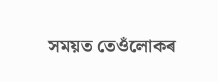সময়ত তেওঁলোকৰ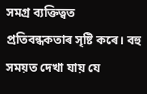সমগ্ৰ ব্যক্তিত্বত প্ৰতিবন্ধকতাৰ সৃষ্টি কৰে। বহু সময়ত দেখা যায় যে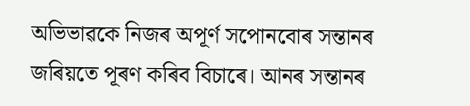অভিভাৱকে নিজৰ অপূৰ্ণ সপোনবোৰ সন্তানৰ জৰিয়তে পূৰণ কৰিব বিচাৰে। আনৰ সন্তানৰ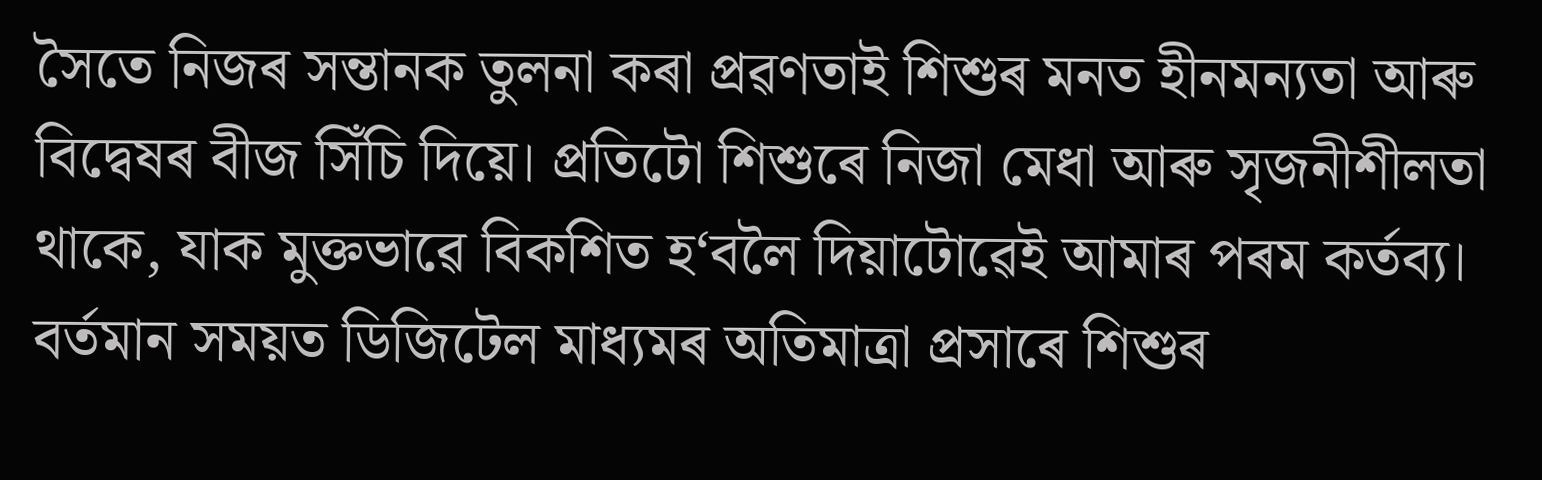সৈতে নিজৰ সন্তানক তুলনা কৰা প্ৰৱণতাই শিশুৰ মনত হীনমন্যতা আৰু বিদ্বেষৰ বীজ সিঁচি দিয়ে। প্ৰতিটো শিশুৰে নিজা মেধা আৰু সৃজনীশীলতা থাকে, যাক মুক্তভাৱে বিকশিত হ‘বলৈ দিয়াটোৱেই আমাৰ পৰম কৰ্তব্য।
বৰ্তমান সময়ত ডিজিটেল মাধ্যমৰ অতিমাত্ৰা প্ৰসাৰে শিশুৰ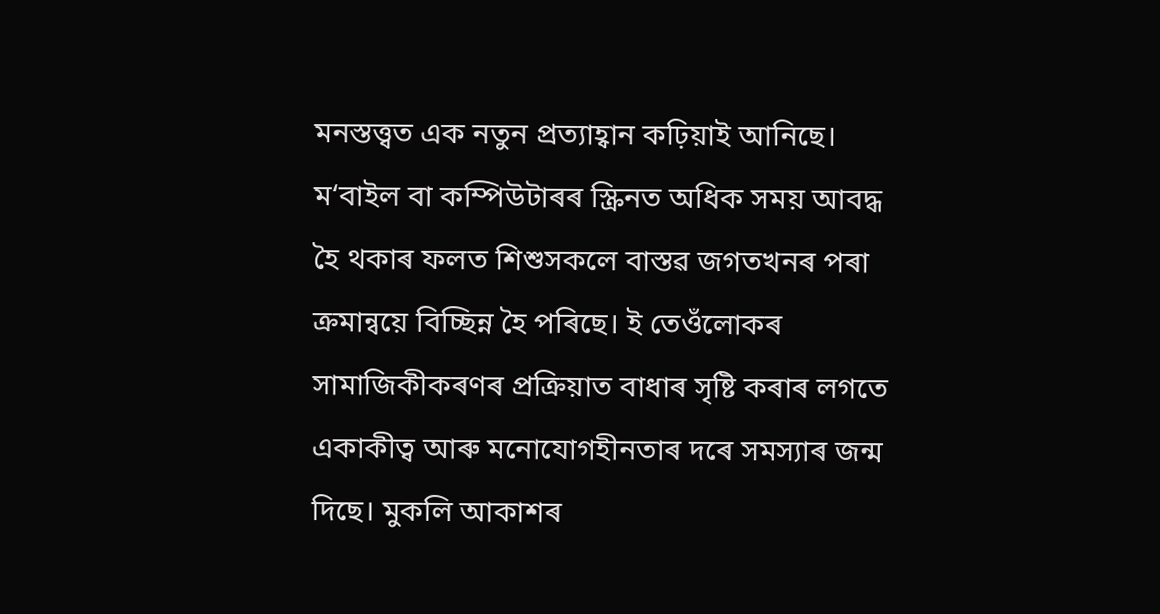মনস্তত্ত্বত এক নতুন প্ৰত্যাহ্বান কঢ়িয়াই আনিছে। ম‘বাইল বা কম্পিউটাৰৰ স্ক্ৰিনত অধিক সময় আবদ্ধ হৈ থকাৰ ফলত শিশুসকলে বাস্তৱ জগতখনৰ পৰা ক্ৰমান্বয়ে বিচ্ছিন্ন হৈ পৰিছে। ই তেওঁলোকৰ সামাজিকীকৰণৰ প্ৰক্ৰিয়াত বাধাৰ সৃষ্টি কৰাৰ লগতে একাকীত্ব আৰু মনোযোগহীনতাৰ দৰে সমস্যাৰ জন্ম দিছে। মুকলি আকাশৰ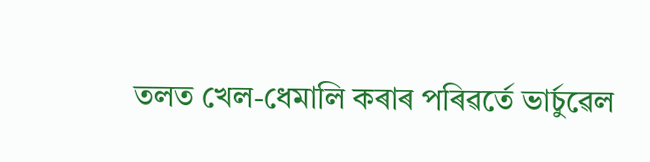তলত খেল-ধেমালি কৰাৰ পৰিৱৰ্তে ভাৰ্চুৱেল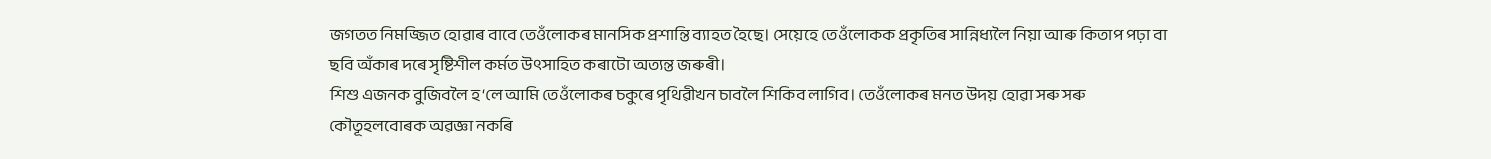জগতত নিমজ্জিত হোৱাৰ বাবে তেওঁলোকৰ মানসিক প্ৰশান্তি ব্যাহত হৈছে। সেয়েহে তেওঁলোকক প্ৰকৃতিৰ সান্নিধ্যলৈ নিয়া আৰু কিতাপ পঢ়া বা ছবি অঁকাৰ দৰে সৃষ্টিশীল কৰ্মত উৎসাহিত কৰাটো অত্যন্ত জৰুৰী।
শিশু এজনক বুজিবলৈ হ‘লে আমি তেওঁলোকৰ চকুৰে পৃথিৱীখন চাবলৈ শিকিব লাগিব। তেওঁলোকৰ মনত উদয় হোৱা সৰু সৰু কৌতূহলবোৰক অৱজ্ঞা নকৰি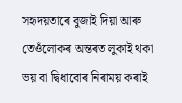সহৃদয়তাৰে বুজাই দিয়া আৰু তেওঁলোকৰ অন্তৰত লুকাই থকা ভয় বা দ্বিধাবোৰ নিৰাময় কৰাই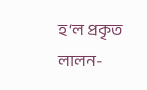হ‘ল প্ৰকৃত লালন-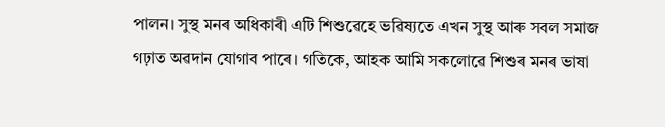পালন। সুস্থ মনৰ অধিকাৰী এটি শিশুৱেহে ভৱিষ্যতে এখন সুস্থ আৰু সবল সমাজ গঢ়াত অৱদান যোগাব পাৰে। গতিকে, আহক আমি সকলোৱে শিশুৰ মনৰ ভাষা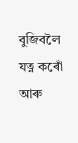বুজিবলৈ যত্ন কৰোঁ আৰু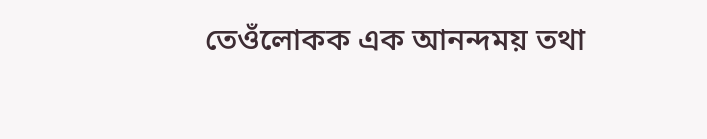তেওঁলোকক এক আনন্দময় তথা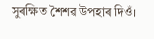সুৰক্ষিত শৈশৱ উপহাৰ দিওঁ।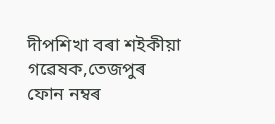দীপশিখা বৰা শইকীয়া
গৱেষক,তেজপুৰ
ফোন নম্বৰ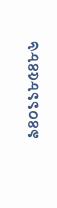৯৪০১১৮৫৪৮৬